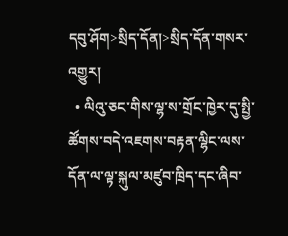དབུ་ཤོག>སྲིད་དོན།>སྲིད་དོན་གསར་འགྱུར།
  • ལིའུ་ཅང་གིས་ལྷ་ས་གྲོང་ཁྱེར་དུ་སྤྱི་ཚོགས་བདེ་འཇགས་བརྟན་ལྷིང་ལས་དོན་ལ་ལྟ་སྐུལ་མཛུབ་ཁྲིད་དང་ཞིབ་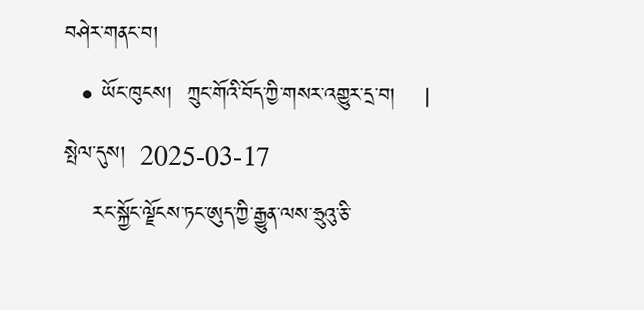བཤེར་གནང་བ།
  • ཡོང་ཁུངས།  ཀྲུང་གོའི་བོད་ཀྱི་གསར་འགྱུར་དྲ་བ།    |     སྤེལ་དུས།  2025-03-17
    རང་སྐྱོང་ལྗོངས་ཏང་ཨུད་ཀྱི་རྒྱུན་ལས་ཧྲུའུ་ཅི་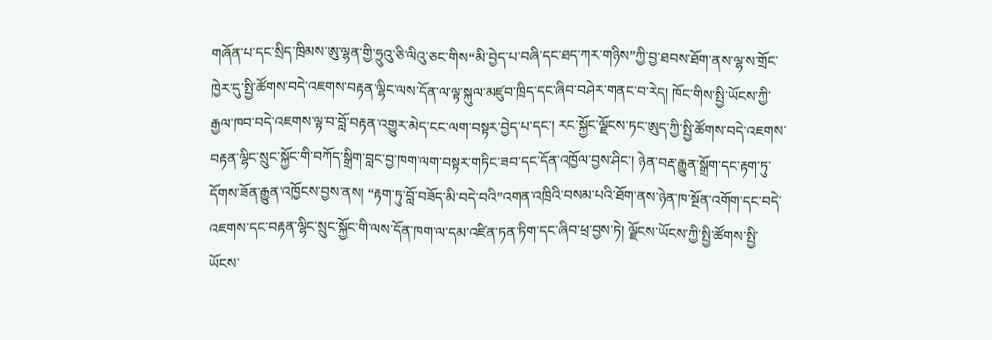གཞོན་པ་དང་སྲིད་ཁྲིམས་ཨུ་ལྷན་གྱི་ཧྲུའུ་ཅི་ལིའུ་ཅང་གིས“མི་བྱེད་པ་བཞི་དང་ཐད་ཀར་གཉིས”ཀྱི་བྱ་ཐབས་ཐོག་ནས་ལྷ་ས་གྲོང་ཁྱེར་དུ་སྤྱི་ཚོགས་བདེ་འཇགས་བརྟན་ལྷིང་ལས་དོན་ལ་ལྟ་སྐུལ་མཛུབ་ཁྲིད་དང་ཞིབ་བཤེར་གནང་བ་རེད། ཁོང་གིས་སྤྱི་ཡོངས་ཀྱི་རྒྱལ་ཁབ་བདེ་འཇགས་ལྟ་བ་བློ་བརྟན་འགྱུར་མེད་ངང་ལག་བསྟར་བྱེད་པ་དང་། རང་སྐྱོང་ལྗོངས་ཏང་ཨུད་ཀྱི་སྤྱི་ཚོགས་བདེ་འཇགས་བརྟན་ལྷིང་སྲུང་སྐྱོང་གི་བཀོད་སྒྲིག་བླང་བྱ་ཁག་ལག་བསྟར་གཏིང་ཟབ་དང་དོན་འཁྱོལ་བྱས་ཤིང་། ཉེན་བརྡ་རྒྱུན་སྒྲོག་དང་རྟག་ཏུ་དོགས་ཟོན་རྒྱུན་འཁྱོངས་བྱས་ནས། “རྟག་ཏུ་བློ་བཟོད་མི་བདེ་བའི”འགན་འཁྲིའི་བསམ་པའི་ཐོག་ནས་ཉེན་ཁ་སྔོན་འགོག་དང་བདེ་འཇགས་དང་བརྟན་ལྷིང་སྲུང་སྐྱོང་གི་ལས་དོན་ཁག་ལ་དམ་འཛིན་ཏན་ཏིག་དང་ཞིབ་ཕྲ་བྱས་ཏེ། ལྗོངས་ཡོངས་ཀྱི་སྤྱི་ཚོགས་སྤྱི་ཡོངས་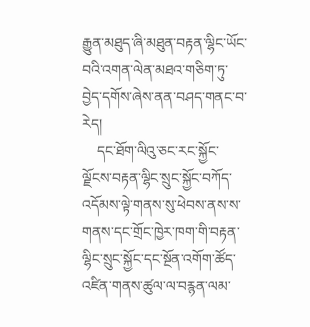རྒྱུན་མཐུད་ཞི་མཐུན་བརྟན་ལྷིང་ཡོང་བའི་འགན་ལེན་མཐའ་གཅིག་ཏུ་བྱེད་དགོས་ཞེས་ནན་བཤད་གནང་བ་རེད།
    དང་ཐོག་ལིའུ་ཅང་རང་སྐྱོང་ལྗོངས་བརྟན་ལྷིང་སྲུང་སྐྱོང་བཀོད་འདོམས་ལྟེ་གནས་སུ་ཕེབས་ནས་ས་གནས་དང་གྲོང་ཁྱེར་ཁག་གི་བརྟན་ལྷིང་སྲུང་སྐྱོང་དང་སྔོན་འགོག་ཚོད་འཛིན་གནས་ཚུལ་ལ་བརྙན་ལམ་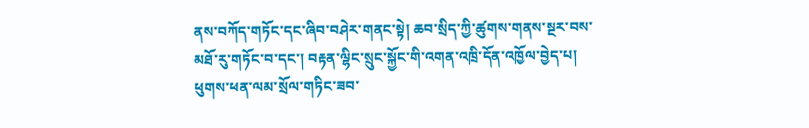ནས་བཀོད་གཏོང་དང་ཞིབ་བཤེར་གནང་སྟེ། ཆབ་སྲིད་ཀྱི་ཚུགས་གནས་སྔར་བས་མཐོ་རུ་གཏོང་བ་དང་། བརྟན་ལྷིང་སྲུང་སྐྱོང་གི་འགན་འཁྲི་དོན་འཁྱོལ་བྱེད་པ། ཕུགས་ཕན་ལམ་སྲོལ་གཏིང་ཟབ་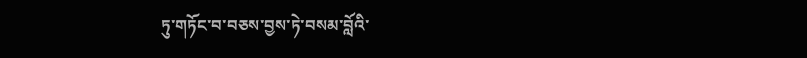ཏུ་གཏོང་བ་བཅས་བྱས་ཏེ་བསམ་བློའི་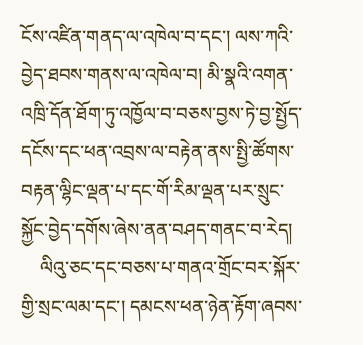ངོས་འཛིན་གནད་ལ་འཁེལ་བ་དང་། ལས་ཀའི་བྱེད་ཐབས་གནས་ལ་འཁེལ་བ། མི་སྣའི་འགན་འཁྲི་དོན་ཐོག་ཏུ་འཁྱོལ་བ་བཅས་བྱས་ཏེ་བྱ་སྤྱོད་དངོས་དང་ཕན་འབྲས་ལ་བརྟེན་ནས་སྤྱི་ཚོགས་བརྟན་ལྷིང་ལྡན་པ་དང་གོ་རིམ་ལྡན་པར་སྲུང་སྐྱོང་བྱེད་དགོས་ཞེས་ནན་བཤད་གནང་བ་རེད།
    ལིའུ་ཅང་དང་བཅས་པ་གནའ་གྲོང་བར་སྐོར་གྱི་སྲང་ལམ་དང་། དམངས་ཕན་ཉེན་རྟོག་ཞབས་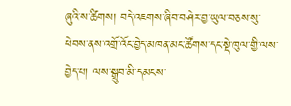ཞུའི་ས་ཚིགས། བདེ་འཇགས་ཞིབ་བཤེར་བྱ་ཡུལ་བཅས་སུ་ཕེབས་ནས་འགྲོ་འོང་བྱེད་མཁན་མང་ཚོགས་དང་སྡེ་ཁུལ་གྱི་ལས་བྱེད་པ། ལས་སྒྲུབ་མི་དམངས་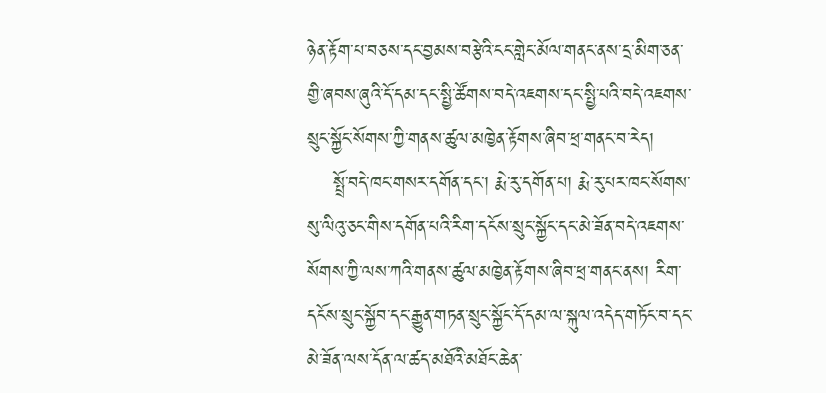ཉེན་རྟོག་པ་བཅས་དང་བྱམས་བརྩེའི་ངང་གླེང་མོལ་གནང་ནས་དྲ་མིག་ཅན་གྱི་ཞབས་ཞུའི་དོ་དམ་དང་སྤྱི་ཚོགས་བདེ་འཇགས་དང་སྤྱི་པའི་བདེ་འཇགས་སྲུང་སྐྱོང་སོགས་ཀྱི་གནས་ཚུལ་མཁྱེན་རྟོགས་ཞིབ་ཕྲ་གནང་བ་རེད།
    སྤྲོ་བདེ་ཁང་གསར་དགོན་དང་། རྨེ་རུ་དགོན་པ། རྨེ་རུ་པར་ཁང་སོགས་སུ་ལིའུ་ཅང་གིས་དགོན་པའི་རིག་དངོས་སྲུང་སྐྱོང་དང་མེ་ཟོན་བདེ་འཇགས་སོགས་ཀྱི་ལས་ཀའི་གནས་ཚུལ་མཁྱེན་རྟོགས་ཞིབ་ཕྲ་གནང་ནས། རིག་དངོས་སྲུང་སྐྱོབ་དང་རྒྱུན་གཏན་སྲུང་སྐྱོང་དོ་དམ་ལ་སྐུལ་འདེད་གཏོང་བ་དང་མེ་ཟོན་ལས་དོན་ལ་ཚད་མཐོའི་མཐོང་ཆེན་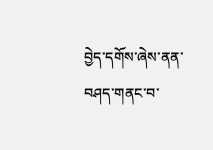བྱེད་དགོས་ཞེས་ནན་བཤད་གནང་བ་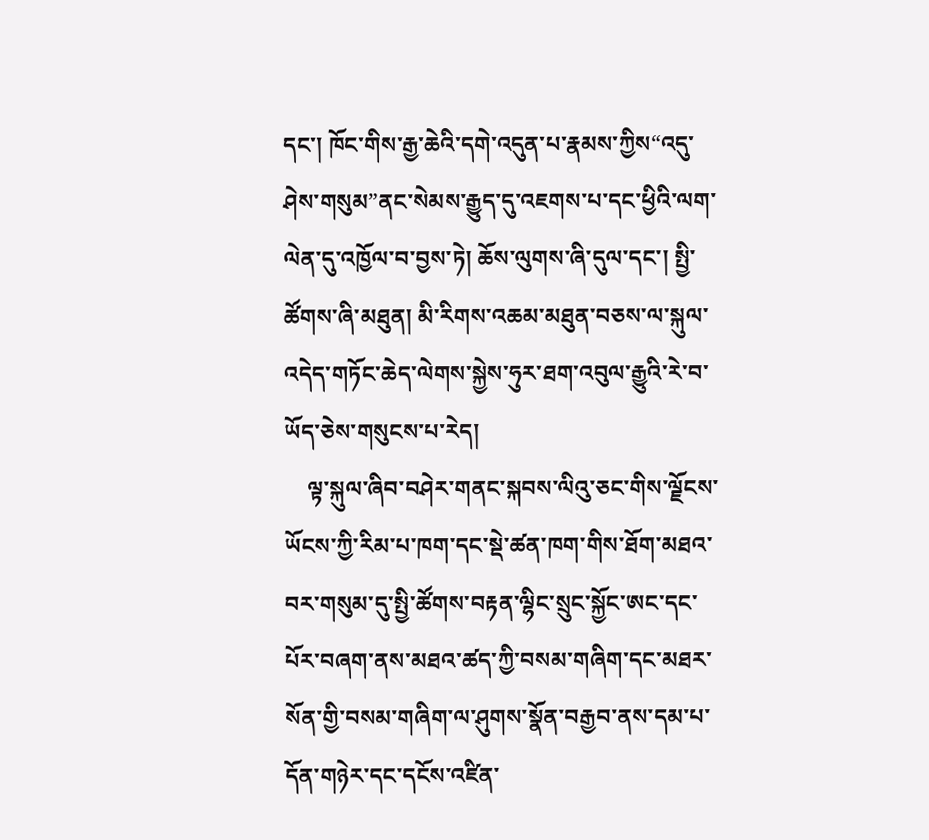དང་། ཁོང་གིས་རྒྱ་ཆེའི་དགེ་འདུན་པ་རྣམས་ཀྱིས“འདུ་ཤེས་གསུམ”ནང་སེམས་རྒྱུད་དུ་འཇགས་པ་དང་ཕྱིའི་ལག་ལེན་དུ་འཁྱོལ་བ་བྱས་ཏེ། ཆོས་ལུགས་ཞི་དུལ་དང་། སྤྱི་ཚོགས་ཞི་མཐུན། མི་རིགས་འཆམ་མཐུན་བཅས་ལ་སྐུལ་འདེད་གཏོང་ཆེད་ལེགས་སྐྱེས་ཧུར་ཐག་འབུལ་རྒྱུའི་རེ་བ་ཡོད་ཅེས་གསུངས་པ་རེད།
    ལྟ་སྐུལ་ཞིབ་བཤེར་གནང་སྐབས་ལིའུ་ཅང་གིས་ལྗོངས་ཡོངས་ཀྱི་རིམ་པ་ཁག་དང་སྡེ་ཚན་ཁག་གིས་ཐོག་མཐའ་བར་གསུམ་དུ་སྤྱི་ཚོགས་བརྟན་ལྷིང་སྲུང་སྐྱོང་ཨང་དང་པོར་བཞག་ནས་མཐའ་ཚད་ཀྱི་བསམ་གཞིག་དང་མཐར་སོན་གྱི་བསམ་གཞིག་ལ་ཤུགས་སྣོན་བརྒྱབ་ནས་དམ་པ་དོན་གཉེར་དང་དངོས་འཛིན་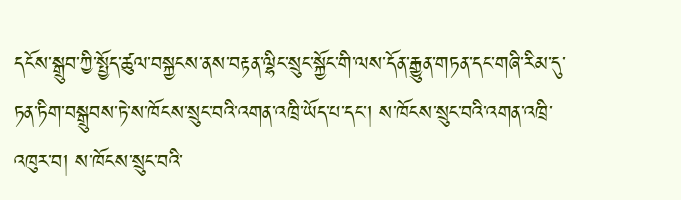དངོས་སྒྲུབ་ཀྱི་སྤྱོད་ཚུལ་བསྐྱངས་ནས་བརྟན་ལྷིང་སྲུང་སྐྱོང་གི་ལས་དོན་རྒྱུན་གཏན་དང་གཞི་རིམ་དུ་ཏན་ཏིག་བསྒྲུབས་ཏེ་ས་ཁོངས་སྲུང་བའི་འགན་འཁྲི་ཡོད་པ་དང་། ས་ཁོངས་སྲུང་བའི་འགན་འཁྲི་འཁུར་བ། ས་ཁོངས་སྲུང་བའི་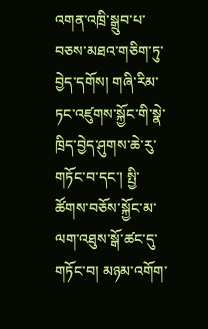འགན་འཁྲི་སྒྲུབ་པ་བཅས་མཐའ་གཅིག་ཏུ་བྱེད་དགོས། གཞི་རིམ་ཏང་འཛུགས་སྐྱོང་གི་སྣེ་ཁྲིད་བྱེད་ཤུགས་ཆེ་རུ་གཏོང་བ་དང་། སྤྱི་ཚོགས་བཅོས་སྐྱོང་མ་ལག་འཐུས་སྒོ་ཚང་དུ་གཏོང་བ། མཉམ་འགོག་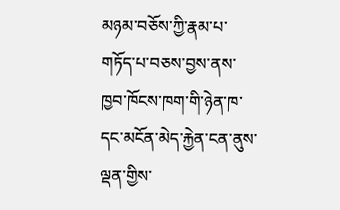མཉམ་བཅོས་ཀྱི་རྣམ་པ་གཏོད་པ་བཅས་བྱས་ནས་ཁྱབ་ཁོངས་ཁག་གི་ཉེན་ཁ་དང་མངོན་མེད་རྐྱེན་ངན་ནུས་ལྡན་གྱིས་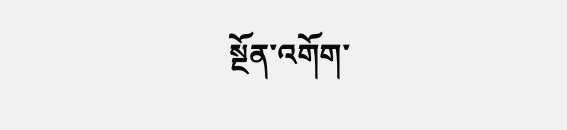སྔོན་འགོག་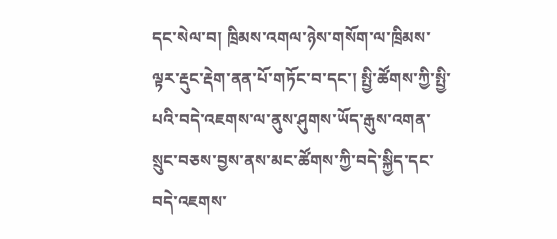དང་སེལ་བ། ཁྲིམས་འགལ་ཉེས་གསོག་ལ་ཁྲིམས་ལྟར་རྡུང་རྡེག་ནན་པོ་གཏོང་བ་དང་། སྤྱི་ཚོགས་ཀྱི་སྤྱི་པའི་བདེ་འཇགས་ལ་ནུས་ཤུགས་ཡོད་རྒུས་འགན་སྲུང་བཅས་བྱས་ནས་མང་ཚོགས་ཀྱི་བདེ་སྐྱིད་དང་བདེ་འཇགས་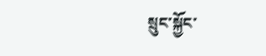སྲུང་སྐྱོང་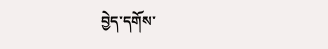བྱེད་དགོས་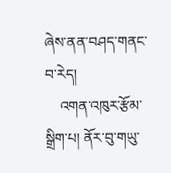ཞེས་ནན་བཤད་གནང་བ་རེད།
    འགན་འཁུར་རྩོམ་སྒྲིག་པ། ནོར་བུ་གཡུ་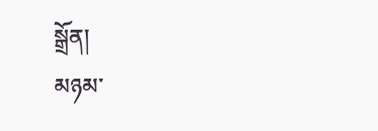སྒྲོན།
མཉམ་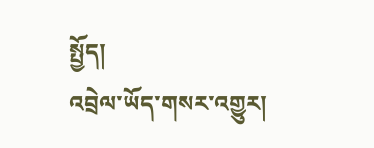སྤྱོད།
འབྲེལ་ཡོད་གསར་འགྱུར།